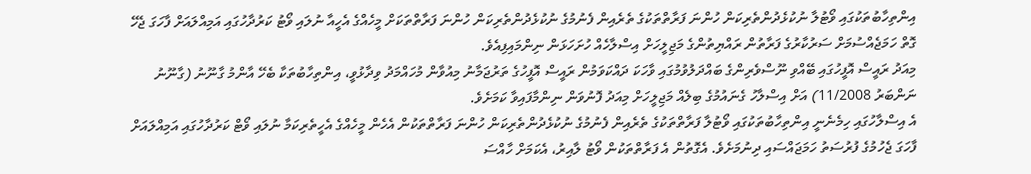އިންތިހާބުތަކުގައި ވޯޓުލާ ނުކުޅެދުންތެރިކަން ހުންނަ ފަރާތްތަކުގެ ތެރެއިން ފެނުމުގެ ނުކުޅެދުންތެރިކަން ހުންނަ ފަރާތްތަކަށް މީހެއްގެ އެހީއާ ނުލައި ވޯޓު ކަރުދާހުގައި އަމިއްލައަށް ފާހަގަ ޖެހޭ ގޮތް ހަމަޖެއްސުމަށް ސަރުކާރުގެ ފަރާތުން ރައްޔިތުންގެ މަޖިލީހަށް އިސްލާހެއް ހުށަހަޅަން ނިންމައިފިއެވެ.
މިއަދު ރައީސް އޮފީހުގައި ބޭއްވި ނޫސްވެރިންގެ ބައްދަލުވުމުގައި ވާހަކަ ދައްކަވަމުން ރައީސް އޮފީހުގެ ތަރުޖަމާނު މިއުވާން މުހައްމަދު ވިދާޅުވީ، އިންތިހާބުތަކާ ބެހޭ އާންމު ގާނޫނު (ގާނޫނު ނަންބަރު 11/2008) އަށް އިސްލާހު ގެނައުމުގެ ބިލެއް މަޖިލީހަށް މިއަދު ފޮނުވަން ނިންމާފައިވާ ކަމަށެވެ.
އެ އިސްލާހުގައި ހިމެނެނީ އިންތިހާބުތަކުގައި ވޯޓުލާ ފަރާތްތަކުގެ ތެރެއިން ފެނުމުގެ ނުކުޅެދުންތެރިކަން ހުންނަ ފަރާތްތަކުން އެހެން މީހެއްގެ އެހީތެރިކަމާ ނުލައި ވޯޓް ކަރުދާހުގައި އަމިއްލައަށް ފާހަގަ ޖެހުމުގެ ފުރުސަތު ހަމަޖައްސައި ދިނުމަށެވެ. އެގޮތުން އެ ފަރާތްތަކުން ވޯޓު ލާއިރު، އެކަމަށް ހާއްސަ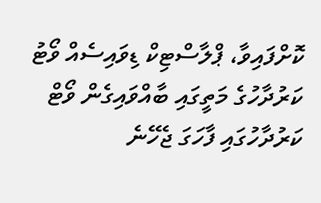ކޮށްފައިވާ، ޕްލާސްޓިކް ޑިވައިސެއް ވޯޓު ކަރުދާހުގެ މަތީގައި ބާއްވައިގެން ވޯޓް ކަރުދާހުގައި ފާހަގަ ޖެހޭނެ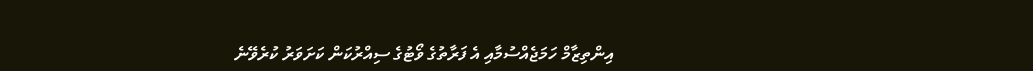އިންތިޒާމް ހަމަޖެއްސުމާއި އެ ފަރާތުގެ ވޯޓުގެ ސިއްރުކަން ކަށަވަރު ކުރެވޭނެ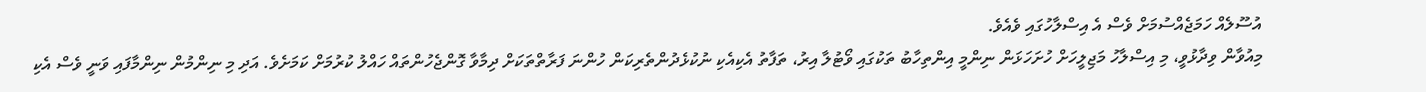އުސޫލެއް ހަމަޖެއްސުމަށް ވެސް އެ އިސްލާހުގައި ވެއެވެ.
މިއުވާން ވިދާޅުވީ، މި އިސްލާހު މަޖިލީހަށް ހުށަހަޅަން ނިންމީ އިންތިހާބު ތަކުގައި ވޯޓުލާ އިރު، ތަފާތު އެކިއެކި ނުކުޅެދުންތެރިކަން ހުންނަ ފަރާތްތަކަށް ދިމާވާ ގޮންޖެހުންތައް ހައްލު ކުރުމަށް ކަމަށެވެ. އަދި މި ނިންމުން ނިންމާފައި ވަނީ ވެސް އެކި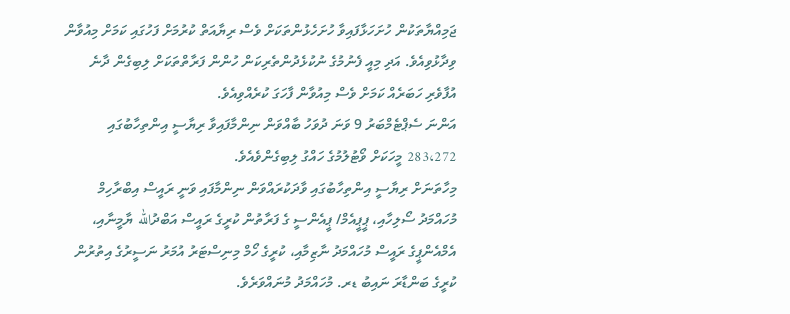ޖަމިއްޔާތަކުން ހުށަހަޅާފައިވާ ހުށަހެޅުންތަކަށް ވެސް ރިޔާއަތް ކުރުމަށް ފަހުގައި ކަމަށް މިއުވާން ވިދާޅުވިއެވެ. އަދި މިއީ ފެނުމުގެ ނުކުޅެދުންތެރިކަން ހުންން ފަރާތްތަކަށް ލިބިގެން ދާނެ އުފާވެރި ހަބަރެއް ކަމަށް ވެސް މިއުވާން ފާހަގަ ކުރެއްވިއެވެ.
އަންނަ ސެޕްޓެމްބަރު 9 ވަނަ ދުވަހު ބާއްވަން ނިންމާފައިވާ ރިޔާސީ އިންތިހާބުގައި 283،272 މީހަކަށް ވޯޓުލުމުގެ ހައްގު ލިބިގެންވެއެވެ.
މިހާތަނަށް ރިޔާސީ އިންތިހާބުގައި ވާދަކުރައްވަން ނިންމާފައި ވަނީ ރައީސް އިބްރާހިމް މުހައްމަދު ސޯލިހާއި، ޕީޕީއެމް/ ޕީއެންސީ ގެ ފަރާތުން ކުރީގެ ރައީސް އަބްދުالله ޔާމީނާއި، އެމްއެންޕީގެ ރައީސް މުހައްމަދު ނާޒިމާއި، ކުރީގެ ހޯމް މިނިސްޓަރު އުމަރު ނަސީރުގެ އިތުރުން ކުރީގެ ބަންޑާރަ ނައިބު ޑރ. މުހައްމަދު މުނައްވަރެވެ.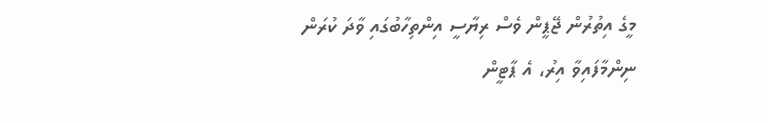މީގެ އިތުރުން ޖޭޕީން ވެސް ރިޔާސީ އިންތިހާބުގައި ވާދަ ކުރަން ނިންމާފައިވާ އިރު، އެ ޕާޓީން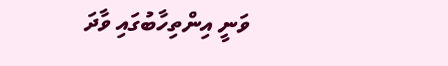ވަނީ އިންތިހާބުގައި ވާދަ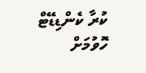ކުރާ ކެންޑިޑޭޓް ހޮވުމަށް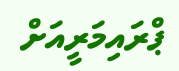ޕްރައިމަރީއަށް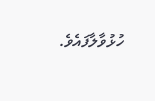ހުޅުވާލާފައެވެ.